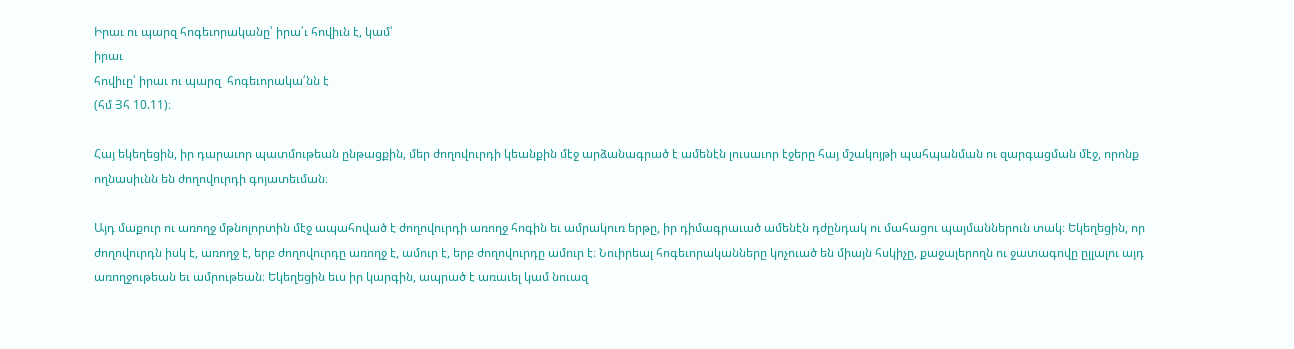Իրաւ ու պարզ հոգեւորականը՝ իրա՛ւ հովիւն է, կամ՝
իրաւ
հովիւը՝ իրաւ ու պարզ  հոգեւորակա՛նն է
(հմ Յհ 10.11)։

Հայ եկեղեցին, իր դարաւոր պատմութեան ընթացքին, մեր ժողովուրդի կեանքին մէջ արձանագրած է ամենէն լուսաւոր էջերը հայ մշակոյթի պահպանման ու զարգացման մէջ, որոնք ողնասիւնն են ժողովուրդի գոյատեւման։

Այդ մաքուր ու առողջ մթնոլորտին մէջ ապահոված է ժողովուրդի առողջ հոգին եւ ամրակուռ երթը, իր դիմագրաւած ամենէն դժընդակ ու մահացու պայմաններուն տակ։ Եկեղեցին, որ ժողովուրդն իսկ է, առողջ է, երբ ժողովուրդը առողջ է, ամուր է, երբ ժողովուրդը ամուր է։ Նուիրեալ հոգեւորականները կոչուած են միայն հսկիչը, քաջալերողն ու ջատագովը ըլլալու այդ առողջութեան եւ ամրութեան։ Եկեղեցին եւս իր կարգին, ապրած է առաւել կամ նուազ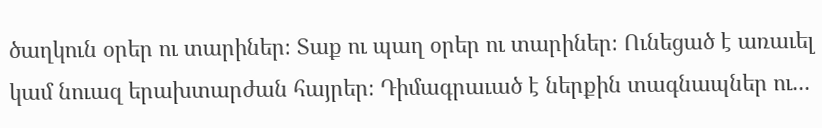ծաղկուն օրեր ու տարիներ։ Տաք ու պաղ օրեր ու տարիներ։ Ունեցած է առաւել կամ նուազ երախտարժան հայրեր։ Դիմագրաւած է ներքին տագնապներ ու...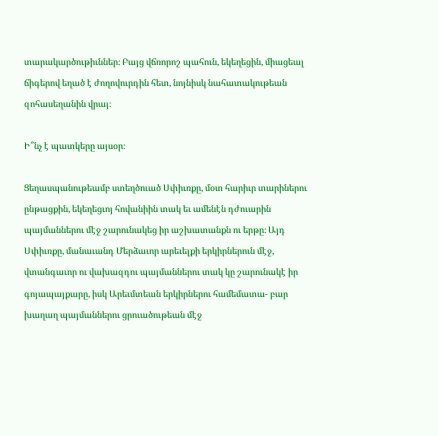տարակարծութիւններ։ Բայց վճռորոշ պահուն, եկեղեցին, միացեալ ճիգերով եղած է ժողովուրդին հետ, նոյնիսկ նահատակութեան զոհասեղանին վրայ։

Ի՞նչ է պատկերը այսօր։

Ցեղասպանութեամբ ստեղծուած Սփիւռքը, մօտ հարիւր տարիներու ընթացքին, եկեղեցւոյ հովանիին տակ եւ ամենէն դժուարին պայմաններու մէջ շարունակեց իր աշխատանքն ու երթը։ Այդ Սփիւռքը, մանաւանդ Մերձաւոր արեւելքի երկիրներուն մէջ, վտանգաւոր ու վախազդու պայմաններու տակ կը շարունակէ իր գոյապայքարը, իսկ Արեւմտեան երկիրներու համեմատա- բար խաղաղ պայմաններու ցրուածութեան մէջ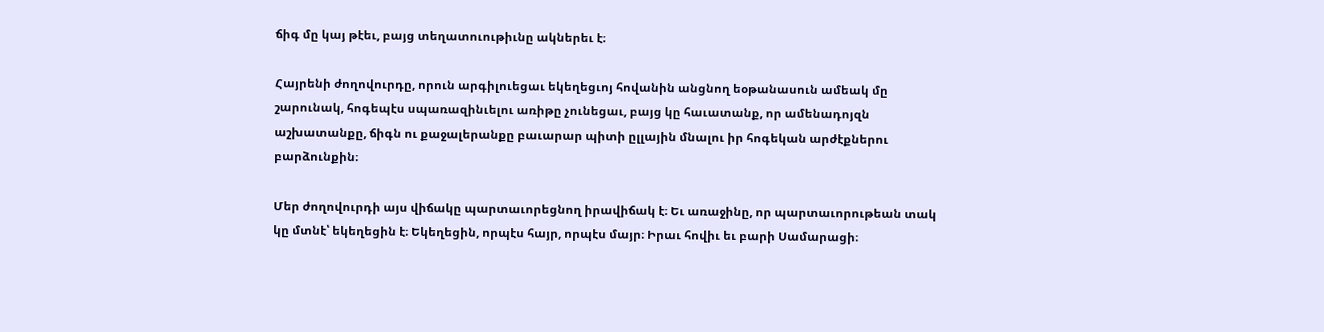ճիգ մը կայ թէեւ, բայց տեղատուութիւնը ակներեւ է։

Հայրենի ժողովուրդը, որուն արգիլուեցաւ եկեղեցւոյ հովանին անցնող եօթանասուն ամեակ մը շարունակ, հոգեպէս սպառազինւելու առիթը չունեցաւ, բայց կը հաւատանք, որ ամենադոյզն աշխատանքը, ճիգն ու քաջալերանքը բաւարար պիտի ըլլային մնալու իր հոգեկան արժէքներու բարձունքին։

Մեր ժողովուրդի այս վիճակը պարտաւորեցնող իրավիճակ է։ Եւ առաջինը, որ պարտաւորութեան տակ կը մտնէ՝ եկեղեցին է։ Եկեղեցին, որպէս հայր, որպէս մայր։ Իրաւ հովիւ եւ բարի Սամարացի։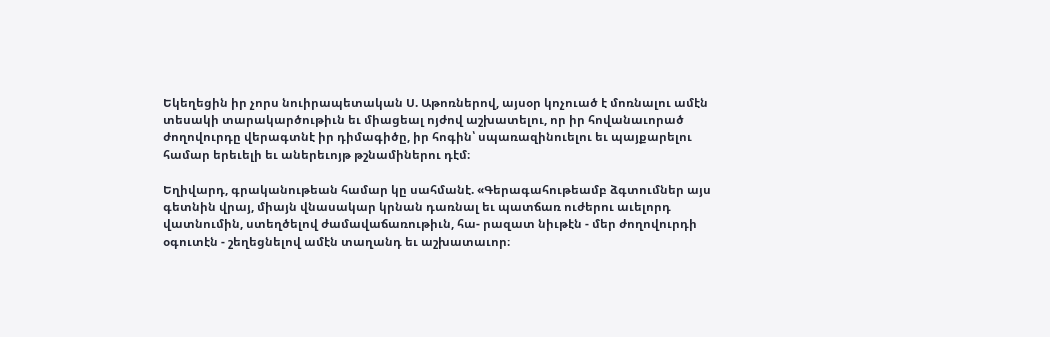Եկեղեցին իր չորս նուիրապետական Ս. Աթոռներով, այսօր կոչուած է մոռնալու ամէն տեսակի տարակարծութիւն եւ միացեալ ոյժով աշխատելու, որ իր հովանաւորած ժողովուրդը վերագտնէ իր դիմագիծը, իր հոգին՝ սպառազինուելու եւ պայքարելու համար երեւելի եւ աներեւոյթ թշնամիներու դէմ։

Եղիվարդ, գրականութեան համար կը սահմանէ. «Գերագահութեամբ ձգտումներ այս գետնին վրայ, միայն վնասակար կրնան դառնալ եւ պատճառ ուժերու աւելորդ վատնումին, ստեղծելով ժամավաճառութիւն, հա- րազատ նիւթէն - մեր ժողովուրդի օգուտէն - շեղեցնելով ամէն տաղանդ եւ աշխատաւոր։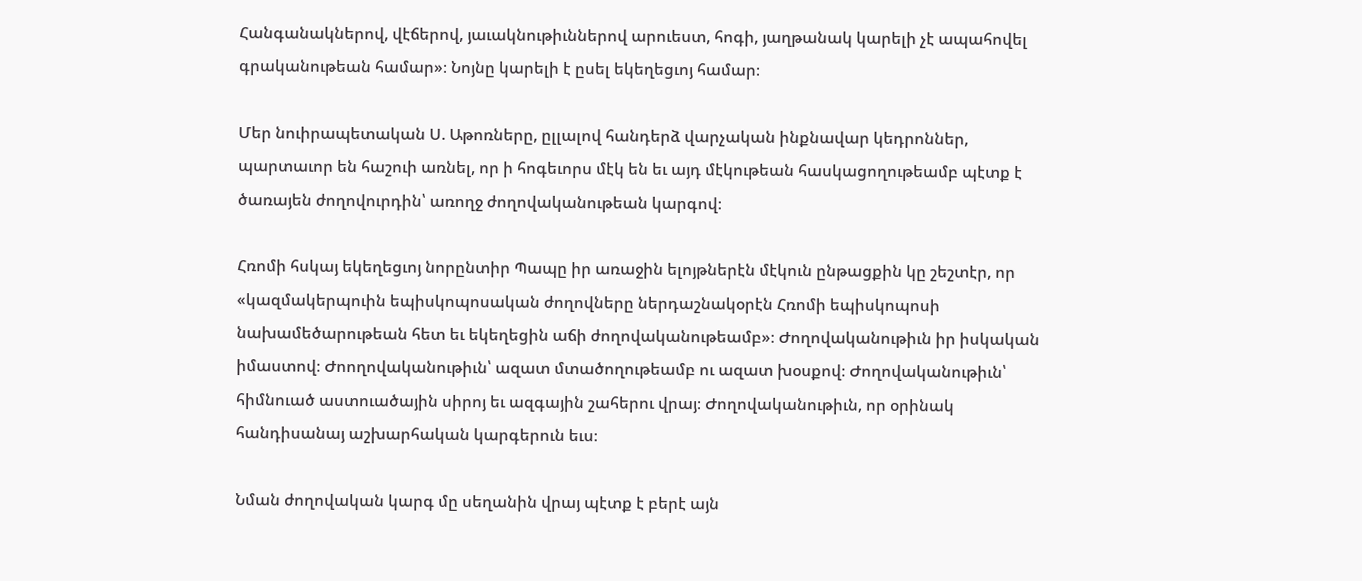Հանգանակներով, վէճերով, յաւակնութիւններով արուեստ, հոգի, յաղթանակ կարելի չէ ապահովել գրականութեան համար»։ Նոյնը կարելի է ըսել եկեղեցւոյ համար։

Մեր նուիրապետական Ս. Աթոռները, ըլլալով հանդերձ վարչական ինքնավար կեդրոններ, պարտաւոր են հաշուի առնել, որ ի հոգեւորս մէկ են եւ այդ մէկութեան հասկացողութեամբ պէտք է ծառայեն ժողովուրդին՝ առողջ ժողովականութեան կարգով։

Հռոմի հսկայ եկեղեցւոյ նորընտիր Պապը իր առաջին ելոյթներէն մէկուն ընթացքին կը շեշտէր, որ «կազմակերպուին եպիսկոպոսական ժողովները ներդաշնակօրէն Հռոմի եպիսկոպոսի նախամեծարութեան հետ եւ եկեղեցին աճի ժողովականութեամբ»։ Ժողովականութիւն իր իսկական իմաստով։ Ժոողովականութիւն՝ ազատ մտածողութեամբ ու ազատ խօսքով։ Ժողովականութիւն՝ հիմնուած աստուածային սիրոյ եւ ազգային շահերու վրայ։ Ժողովականութիւն, որ օրինակ հանդիսանայ աշխարհական կարգերուն եւս։

Նման ժողովական կարգ մը սեղանին վրայ պէտք է բերէ այն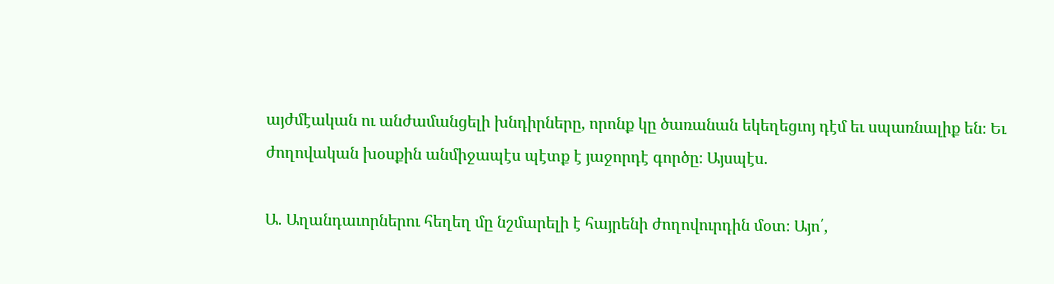այժմէական ու անժամանցելի խնդիրները, որոնք կը ծառանան եկեղեցւոյ դէմ եւ սպառնալիք են։ Եւ ժողովական խօսքին անմիջապէս պէտք է յաջորդէ գործը։ Այսպէս.

Ա. Աղանդաւորներու հեղեղ մը նշմարելի է հայրենի ժողովուրդին մօտ։ Այո՛,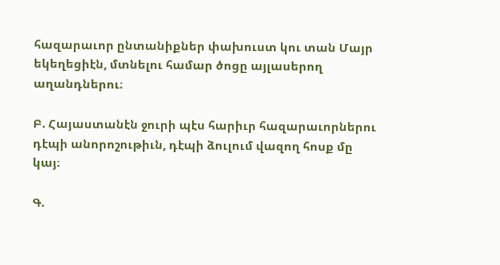հազարաւոր ընտանիքներ փախուստ կու տան Մայր եկեղեցիէն, մտնելու համար ծոցը այլասերող աղանդներու։

Բ. Հայաստանէն ջուրի պէս հարիւր հազարաւորներու դէպի անորոշութիւն, դէպի ձուլում վազող հոսք մը կայ։

Գ.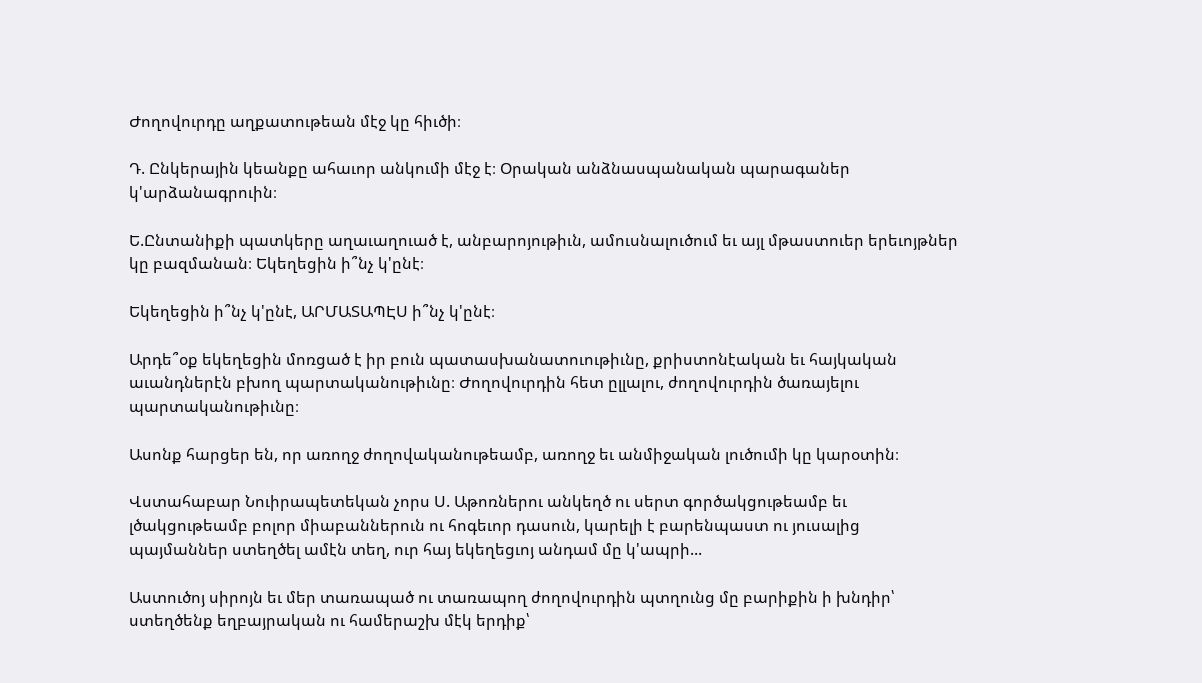Ժողովուրդը աղքատութեան մէջ կը հիւծի։

Դ. Ընկերային կեանքը ահաւոր անկումի մէջ է։ Օրական անձնասպանական պարագաներ կ'արձանագրուին։

Ե.Ընտանիքի պատկերը աղաւաղուած է, անբարոյութիւն, ամուսնալուծում եւ այլ մթաստուեր երեւոյթներ կը բազմանան։ Եկեղեցին ի՞նչ կ'ընէ։

Եկեղեցին ի՞նչ կ'ընէ, ԱՐՄԱՏԱՊԷՍ ի՞նչ կ'ընէ։

Արդե՞օք եկեղեցին մոռցած է իր բուն պատասխանատուութիւնը, քրիստոնէական եւ հայկական աւանդներէն բխող պարտականութիւնը։ Ժողովուրդին հետ ըլլալու, ժողովուրդին ծառայելու պարտականութիւնը։

Ասոնք հարցեր են, որ առողջ ժողովականութեամբ, առողջ եւ անմիջական լուծումի կը կարօտին։

Վստահաբար Նուիրապետեկան չորս Ս. Աթոռներու անկեղծ ու սերտ գործակցութեամբ եւ լծակցութեամբ բոլոր միաբաններուն ու հոգեւոր դասուն, կարելի է բարենպաստ ու յուսալից պայմաններ ստեղծել ամէն տեղ, ուր հայ եկեղեցւոյ անդամ մը կ'ապրի...

Աստուծոյ սիրոյն եւ մեր տառապած ու տառապող ժողովուրդին պտղունց մը բարիքին ի խնդիր՝ ստեղծենք եղբայրական ու համերաշխ մէկ երդիք՝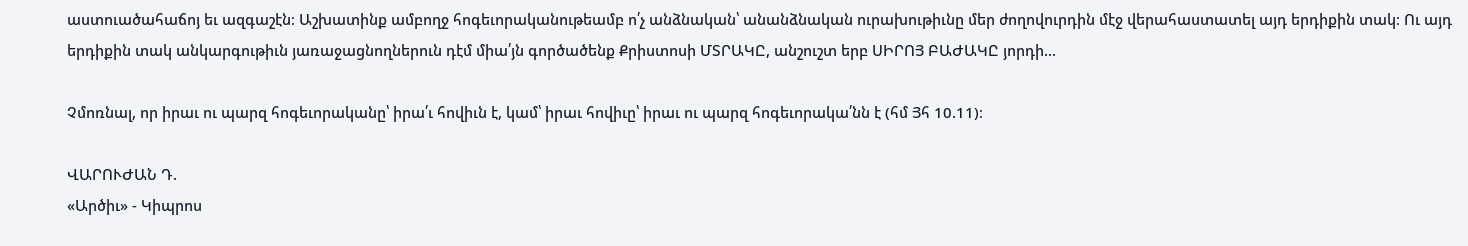աստուածահաճոյ եւ ազգաշէն։ Աշխատինք ամբողջ հոգեւորականութեամբ ո՛չ անձնական՝ անանձնական ուրախութիւնը մեր ժողովուրդին մէջ վերահաստատել այդ երդիքին տակ։ Ու այդ երդիքին տակ անկարգութիւն յառաջացնողներուն դէմ միա՛յն գործածենք Քրիստոսի ՄՏՐԱԿԸ, անշուշտ երբ ՍԻՐՈՅ ԲԱԺԱԿԸ յորդի...

Չմոռնալ, որ իրաւ ու պարզ հոգեւորականը՝ իրա՛ւ հովիւն է, կամ՝ իրաւ հովիւը՝ իրաւ ու պարզ հոգեւորակա՛նն է (հմ Յհ 10.11)։

ՎԱՐՈՒԺԱՆ Դ.
«Արծիւ» - Կիպրոս